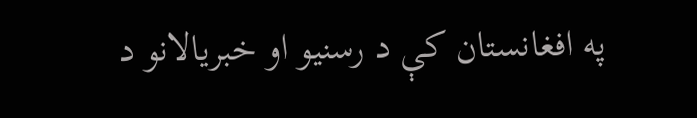په افغانستان کې د رسنیو او خبریالانو د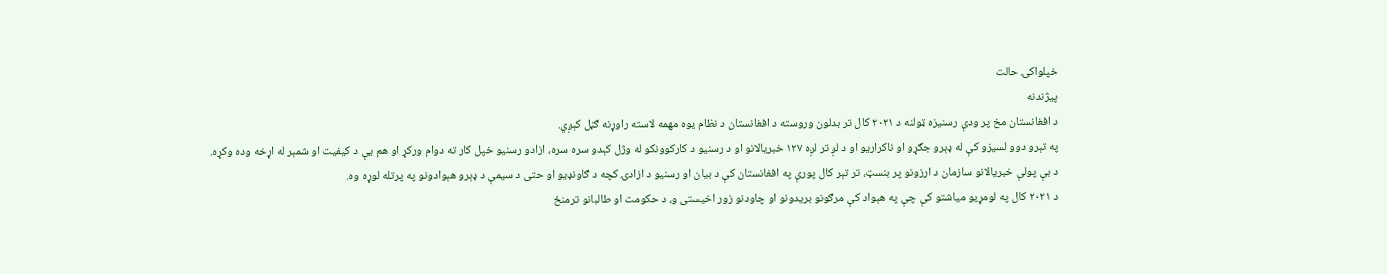خپلواکۍ حالت
پیژندنه
د افغانستان مخ پر ودې رسنیزه ټولنه د ۲۰۲۱ کال تر بدلون وروسته د افغانستان د نظام یوه مهمه لاسته راوړنه ګڼل کېږي.
په تېرو دوو لسیزو کې له ډېرو جګړو او ناکراریو او د لږ تر لږه ۱۲۷ خبریالانو او د رسنیو د کارکوونکو له وژل کېدو سره سره، ازادو رسنیو خپل کار ته دوام ورکړ او هم یې د کیفیت او شمېر له اړخه وده وکړه.
د بې پولې خبریالانو سازمان د ارزونو پر بنسټ، تر تېر کال پورې په افغانستان کې د بیان او رسنیو د ازادۍ کچه د ګاونډیو او حتی د سیمې د ډېرو هېوادونو په پرتله لوړه وه.
د ۲۰۲۱ کال په لومړیو میاشتو کې چې په هېواد کې مرګونو بریدونو او چاودنو زور اخیستی و، د حکومت او طالبانو ترمنځ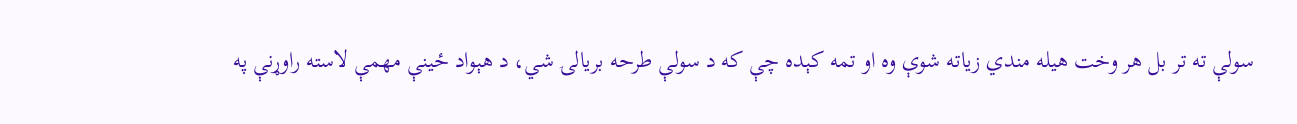سولې ته تر بل هر وخت هیله مندي زیاته شوې وه او تمه کېده چې که د سولې طرحه بریالۍ شي، د هېواد ځینې مهمې لاسته راوړنې په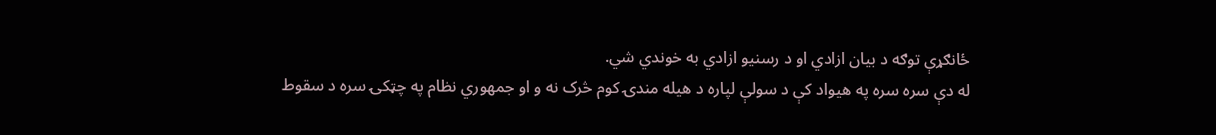ځانګړې توګه د بیان ازادي او د رسنیو ازادي به خوندي شي.
له دې سره سره په هیواد کې د سولې لپاره د هیله مندۍ کوم څرک نه و او جمهوري نظام په چټکۍ سره د سقوط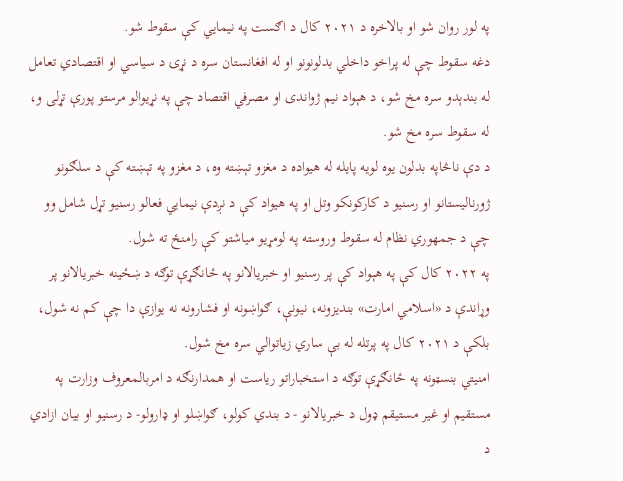په لور روان شو او بالاخره د ۲۰۲۱ کال د اګست په نیمایي کې سقوط شو.
دغه سقوط چې له پراخو داخلي بدلونونو او له افغانستان سره د نړۍ د سیاسي او اقتصادي تعامل له بندېدو سره مخ شو، د هېواد نیم ژواندی او مصرفي اقتصاد چې په نړیوالو مرستو پورې تړلی و، له سقوط سره مخ شو.
د دې ناڅاپه بدلون یوه لویه پایله له هیواده د مغزو تېښته وه، د مغزو په تېښته کې د سلګونو ژورنالیستانو او رسنیو د کارکونکو وتل او په هیواد کې د نږدې نیمایي فعالو رسنیو تړل شامل وو چې د جمهوري نظام له سقوط وروسته په لومړیو میاشتو کې رامنځ ته شول.
په ۲۰۲۲ کال کې په هېواد کې پر رسنیو او خبریالانو په ځانګړې توګه د ښځینه خبریالانو پر وړاندې د «اسلامي امارت» بندیزونه، نیونې، ګواښونه او فشارونه نه یوازې دا چې کم نه شول، بلکې د ۲۰۲۱ کال په پرتله له بې ساري زیاتوالي سره مخ شول.
امنیتي بنسټونه په ځانګړې توګه د استخباراتو ریاست او همدارنګه د امربالمعروف وزارت په مستقیم او غیر مستیقم ډول د خبریالانو - د بندي کولو، ګواښلو او ډارولو- د رسنیو او بیان ازادي د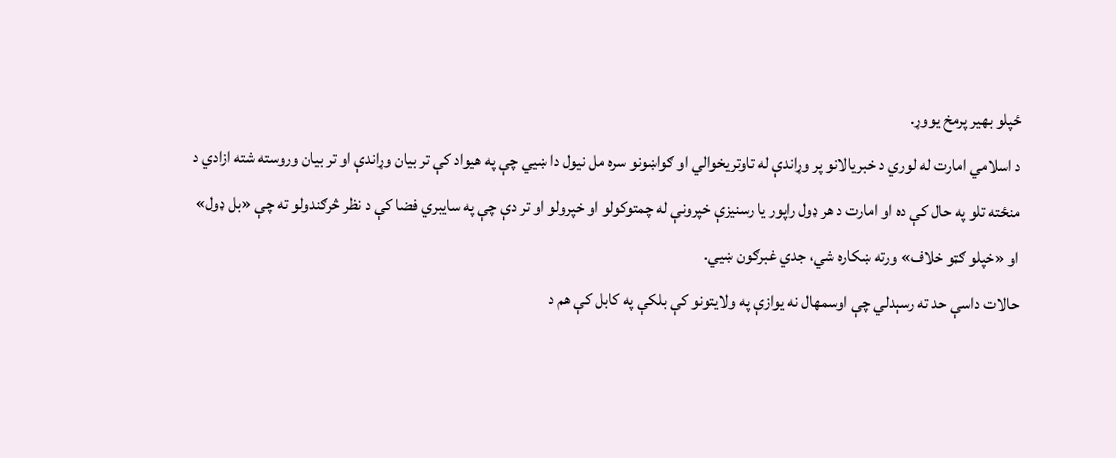ځپلو بهیر پرمخ یووړ.
د اسلامي امارت له لوري د خبریالانو پر وړاندې له تاوتریخوالي او ګواښونو سره مل نیول دا ښيي چې په هیواد کې تر بیان وړاندې او تر بیان وروسته شته ازادي د منځته تلو په حال کې ده او امارت د هر ډول راپور یا رسنیزې خپرونې له چمتوکولو او خپرولو او تر دې چې په سایبري فضا کې د نظر څرګندولو ته چې «بل ډول» او «خپلو ګټو خلاف» ورته ښکاره شي، جدي غبرګون ښيي.
حالات داسې حد ته رسېدلي چې اوسمهال نه یوازې په ولایتونو کې بلکې په کابل کې هم د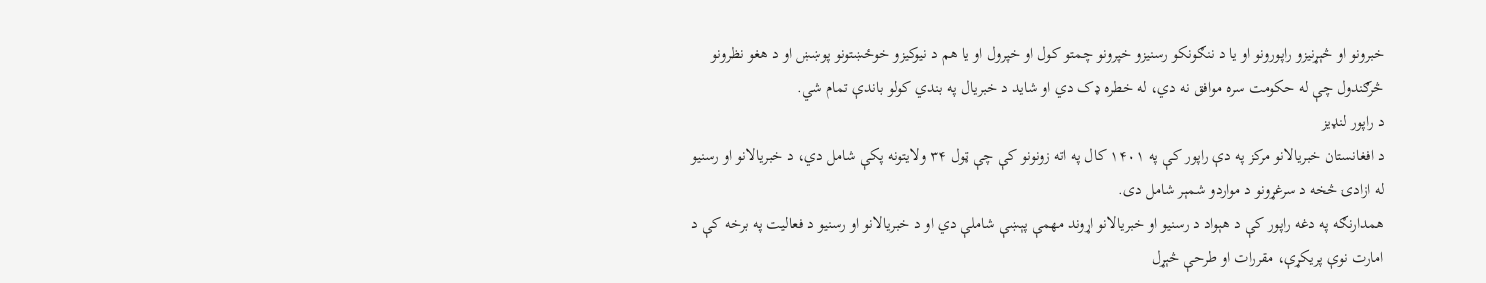خبرونو او څېړنیزو راپورونو او یا د ننګونکو رسنیزو خپرونو چمتو کول او خپرول او یا هم د نیوکیزو خوځښتونو پوښښ او د هغو نظرونو څرګندول چې له حکومت سره موافق نه دي، له خطره ډک دي او شاید د خبریال په بندي کولو باندې تمام شي.
د راپور لنډیز
د افغانستان خبریالانو مرکز په دې راپور کې په ۱۴۰۱ کال په اته زونونو کې چې ټول ۳۴ ولایتونه پکې شامل دي، د خبریالانو او رسنیو له ازادۍ څخه د سرغړونو د مواردو شمېر شامل دی.
همدارنګه په دغه راپور کې د هېواد د رسنیو او خبریالانو اړوند مهمې پېښې شاملې دي او د خبریالانو او رسنیو د فعالیت په برخه کې د امارت نوې پریکړې، مقررات او طرحې څېړل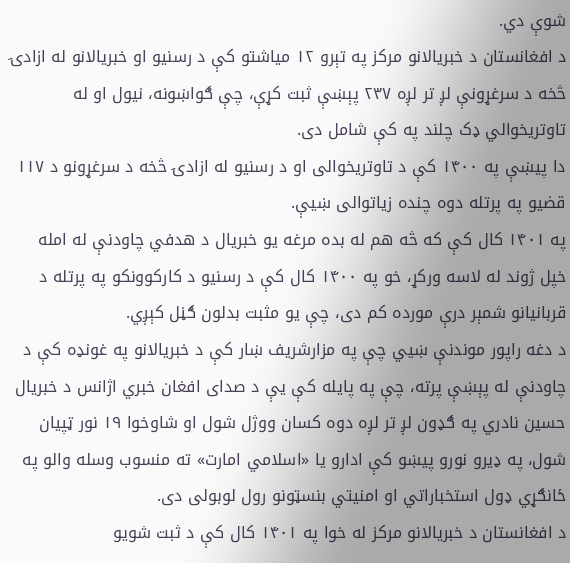شوې دي.
د افغانستان د خبریالانو مرکز په تېرو ۱۲ میاشتو کې د رسنیو او خبریالانو له ازادۍ څخه د سرغړونې لږ تر لږه ۲۳۷ پېښې ثبت کړې، چې ګواښونه، نیول او له تاوتریخوالي ډک چلند په کې شامل دی.
دا پیښې په ۱۴۰۰ کې د تاوتریخوالی او د رسنیو له ازادۍ څخه د سرغړونو د ۱۱۷ قضیو په پرتله دوه چنده زیاتوالی ښیې.
په ۱۴۰۱ کال کې که څه هم له بده مرغه یو خبریال د هدفي چاودنې له امله خپل ژوند له لاسه ورکړ، خو په ۱۴۰۰ کال کې د رسنیو د کارکوونکو په پرتله د قربانیانو شمېر درې مورده کم دی، چې یو مثبت بدلون ګڼل کېږي.
د دغه راپور موندنې ښيي چې په مزارشریف ښار کې د خبریالانو په غونډه کې د چاودنې له پېښې پرته، چې په پایله کې یې د صدای افغان خبري اژانس د خبریال حسین نادري په ګډون لږ تر لږه دوه کسان ووژل شول او شاوخوا ۱۹ نور ټپیان شول، په ډیرو نورو پیښو کې ادارو یا «اسلامي امارت» ته منسوب وسله والو په ځانګړي ډول استخباراتي او امنیتي بنسټونو رول لوبولی دی.
د افغانستان د خبریالانو مرکز له خوا په ۱۴۰۱ کال کې د ثبت شویو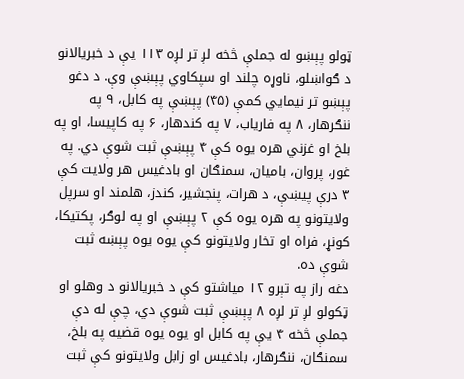ټولو پېښو له جملې څخه لږ تر لږه ۱۱۳ یې د خبریالانو د ګواښلو، ناوړه چلند او سپکاوي پېښې وې. د دغو پېښو تر نیمايي کمې (۴۵) پېښې په کابل، ۹ په ننګرهار، ۸ په فاریاب، ۷ په کندهار، ۶ په کاپیسا، او په بلخ او غزني هره یوه کې ۴ پېښې ثبت شوې دي. په غور، پروان، بامیان، سمنګان او بادغیس هر ولایت کې ۳ درې پیښې، د هرات، پنجشیر، کندز، هلمند او سرپل ولایتونو په هره یوه کې ۲ پېښې او په لوګر، پکتیکا، کونړ، فراه او تخار ولایتونو کې یوه یوه پېښه ثبت شوې ده.
دغه راز په تېرو ۱۲ مياشتو کې د خبريالانو د وهلو او ټکولو لږ تر لږه ۸ پېښې ثبت شوې دي، چې له دې جملې څخه ۴ يې په کابل او يوه يوه قضيه په بلخ، سمنګان، ننګرهار، بادغيس او زابل ولايتونو کې ثبت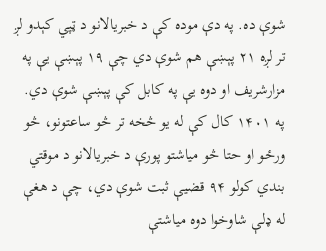شوې ده. په دې موده کې د خبریالانو د ټپي کېدو لږ تر لږه ۲۱ پېښې هم شوې دي چې ۱۹ پېښې یې په مزارشریف او دوه یې په کابل کې پېښې شوې دي.
په ۱۴۰۱ کال کې له يو څخه تر څو ساعتونو، څو ورځو او حتا څو مياشتو پورې د خبريالانو د موقتي بندي کولو ۹۴ قضيې ثبت شوې دي، چې د هغې له ډلې شاوخوا دوه میاشتې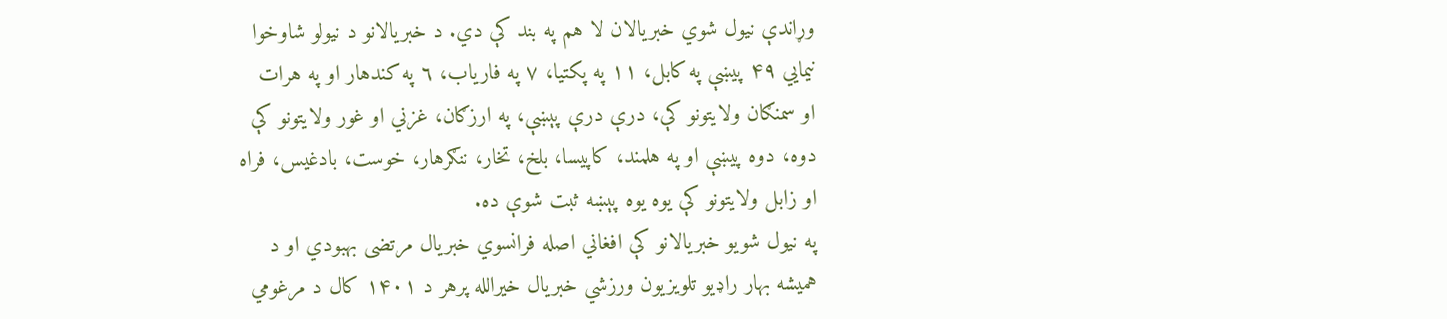وړاندې نیول شوي خبریالان لا هم په بند کې دي. د خبريالانو د نيولو شاوخوا نيمايي ۴۹ پیښې په کابل، ١١ په پکتيا، ٧ په فارياب، ٦ په کندهار او په هرات او سمنګان ولايتونو کې، درې درې پېښې، په ارزګان، غزني او غور ولايتونو کې دوه، دوه پیښې او په هلمند، کاپیسا، بلخ، تخار، ننګرهار، خوست، بادغیس، فراه او زابل ولایتونو کې یوه یوه پېښه ثبت شوې ده.
په نیول شویو خبریالانو کې افغاني اصله فرانسوي خبریال مرتضی بهبودي او د همیشه بهار راډیو تلویزیون ورزشي خبریال خیرالله پرهر د ۱۴۰۱ کال د مرغومي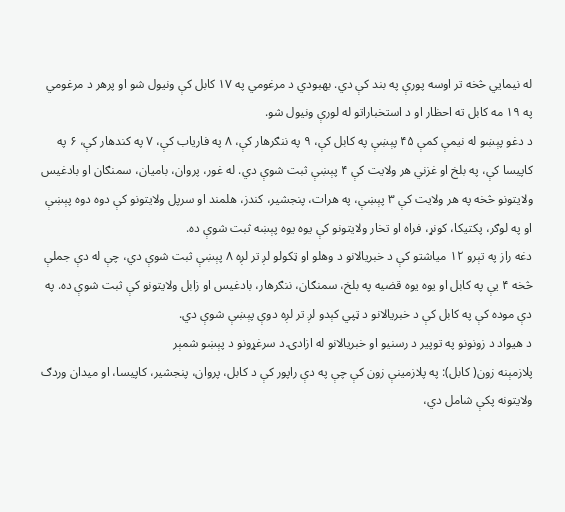له نیمایي څخه تر اوسه پورې په بند کې دي. بهبودي د مرغومي په ۱۷ کابل کې ونیول شو او پرهر د مرغومي په ۱۹ مه کابل ته احظار او د استخباراتو له لورې ونیول شو.
د دغو پېښو له نیمې کمې ۴۵ پېښې په کابل کې، ۹ په ننګرهار کې، ۸ په فاریاب کې، ۷ په کندهار کې، ۶ په کاپیسا کې، په بلخ او غزني هر ولایت کې ۴ پېښې ثبت شوې دي. له غور، پروان، بامیان، سمنګان او بادغیس ولایتونو څخه په هر ولایت کې ۳ پېښې، په هرات، پنجشیر، کندز، هلمند او سرپل ولایتونو کې دوه دوه پېښې او په لوګر، پکتیکا، کونړ، فراه او تخار ولایتونو کې یوه یوه پېښه ثبت شوې ده.
دغه راز په تېرو ۱۲ مياشتو کې د خبريالانو د وهلو او ټکولو لږ تر لږه ۸ پېښې ثبت شوې دي، چې له دې جملې څخه ۴ يې په کابل او يوه يوه قضيه په بلخ، سمنګان، ننګرهار، بادغيس او زابل ولايتونو کې ثبت شوې ده. په دې موده کې په کابل کې د خبریالانو د ټپي کېدو لږ تر لږه دوې پېښې شوې دي.
د هیواد د زونونو په توپير د رسنیو او خبریالانو له ازادۍ د سرغړونو د پېښو شمېر
پلازمېنه زون( کابل): په پلازمینې زون کې چې په دې راپور کې د کابل، پروان، پنجشیر، کاپیسا، او میدان وردګ ولایتونه پکې شامل دي،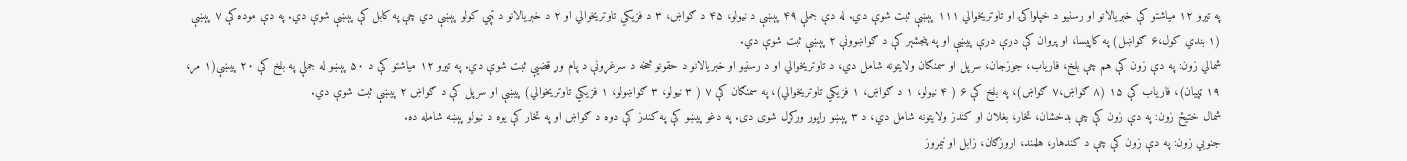په تیرو ۱۲ میاشتو کې خبریالانو او رسنیو د خپلواکۍ او تاوتریخوالي ۱۱۱ پېښې ثبت شوې دي. له دې جملې ۴۹ پېښې د نیولو، ۴۵ د ګواښ، ۳ د فزیکي تاوتریخوالي او ۲ د خبریالانو د ټپي کولو پېښې دي چې په کابل کې پېښې شوې دي. په دې موده کې ۷ پېښې (۱ بندي کول،۶ ګواښل) په کاپیسا، او پروان کې درې درې پیښې او په پنجشېر کې د ګواښوونې ۲ پېښې ثبت شوې دي.
شمالي زون: په دې زون کې هم چې بلخ، فاریاب، جوزجان، سرپل او سمنګان ولایتونه شامل دي، د تاوتریخوالي او د رسنیو او خبریالانو د حقونو څخه د سرغړونې د پام وړ قضیې ثبت شوې دي. په تیرو ۱۲ میاشتو کې د ۵۰ پېښو له جملې په بلخ کې ۲۰ پیښې(۱ مړ، ۱۹ ټپیان)، فاریاب کې ۱۵ (۸ ګواښ،۷ ګواښ)، په بلخ کې ۶ ( ۴ نیولو، ۱ د ګواښ، ۱ فزیکي تاوتریخوالي)، په سمنګان کې ۷ ( ۳ نیولو، ۳ ګواښولو، ۱ فزیکي تاوتریخوالي) پیښې او سرپل کې د ګواښ ۲ پیښې ثبت شوې دي.
شمال ختیځ زون: په دې زون کې چې بدخشان، تخار، بغلان او کندز ولایتونه شامل دي، د ۳ پېښو راپور ورکړل شوی دی. په دغو پیښو کې په کندز کې دوه د ګواښ او په تخار کې یوه د نیولو پېښه شامله ده.
جنوبي زون: په دې زون کې چې د کندهار، هلمند، اروزګان، زابل او نیمروز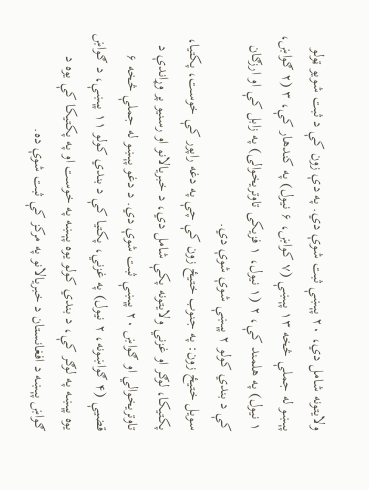ولایتونه شامل دي، ۲۰ پېښې ثبت شوې دي. په دې زون کې د ثبت شویو ټولو پېښو له جملې څخه ۱۳ پېښې (۷ کواښ، ۶ نیول) په کندهار کې، ۳ (۲ ګواښ، ۱ نیول) په هلمند کې، ۲ (۱ نیول، ۱ فزیکی تاوتریخوالی) په زابل کې او ارزګان کې د بندي کولو ۲ پېښې شوې شوې دي.
سویل ختیځ زون: په جنوب ختیځ زون کې چې په دغه راپور کې خوست، پکتیا، پکتیکا، لوګر او غزني ولایتونه پکې شامل دي، د خبریالانو او رسنیو پر وړاندې د تاوتریخوالي او ګواښ ۲۰ پېښې ثبت شوې دي. د دغو پېښو له جملې څخه ۶ قضيې (۴ ګواښونه، ۲ نيول) په غزني، پکتیا کې د بندي کولو ۱۱ پېښې، د ګواښ یوه پېښه په لوګر کې، د بندي کولو یوه پېښه په خوست او په پکتیکا کې يوه د ګواښ پېښه د افغانستان د خبريالانو په مرکز کې ثبت شوې ده.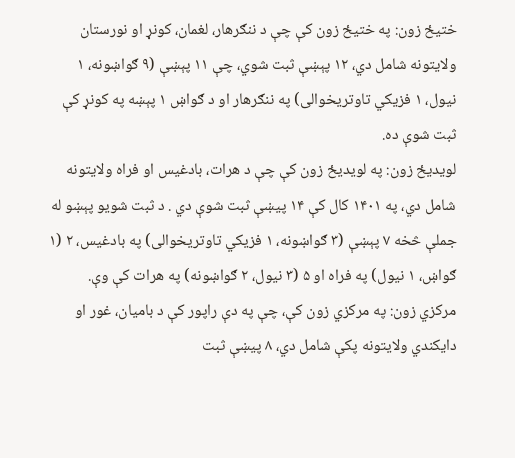ختیځ زون: په ختیځ زون کې چې د ننګرهار، لغمان، کونړ او نورستان ولایتونه شامل دي، ۱۲ پېښې ثبت شوي، چې ۱۱ پېښې (۹ ګواښونه، ۱ نیول، ۱ فزیکي تاوتریخوالی) په ننګرهار او د ګواښ ۱ پېښه په کونړ کې ثبت شوې ده.
لویدیځ زون: په لویدیځ زون کې چې د هرات، بادغیس او فراه ولایتونه شامل دي، په ۱۴۰۱ کال کې ۱۴ پیښې ثبت شوې دي . د ثبت شویو پېښو له جملې څخه ۷ پېښې (۳ ګواښونه، ۱ فزیکي تاوتریخوالی) په بادغیس، ۲ (۱ ګواښ، ۱ نیول) په فراه او ۵ (۳ نیول، ۲ ګواښونه) په هرات کې وې.
مرکزي زون: په مرکزي زون کې، چې په دې راپور کې د بامیان، غور او دایکندي ولایتونه پکې شامل دي، ۸ پیښې ثبت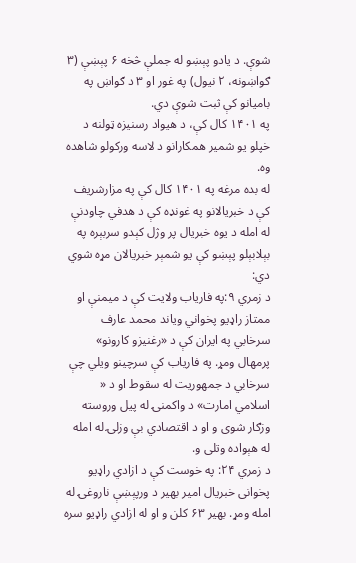شوې. د یادو پېښو له جملې څخه ۶ پېښې (۳ ګواښونه، ۲ نیول) په غور او ۳ د ګواښ په بامیانو کې ثبت شوې دي.
په ۱۴۰۱ کال کې، د هیواد رسنیزه ټولنه د خپلو یو شمیر همکارانو د لاسه ورکولو شاهده وه.
له بده مرغه په ۱۴۰۱ کال کې په مزارشريف کې د خبريالانو په غونډه کې د هدفي چاودنې له امله د يوه خبريال پر وژل کېدو سربېره په بېلابېلو پېښو کې يو شمېر خبريالان مړه شوي دي:
د زمري ۹:په فاریاب ولایت کې د میمنې او ممتاز راډیو پخواني ویاند محمد عارف سرخابي په ایران کې د «رغنیزو کارونو» پرمهال ومړ. په فاریاب کې سرچینو ویلي چې سرخابي د جمهوریت له سقوط او د « اسلامي امارت» د واکمنۍ له پیل وروسته وزګار شوی و او د اقتصادي بې وزلۍ له امله له هېواده وتلی و.
د زمري ۲۴: په خوست کې د ازادي راډیو پخوانی خبریال امیر بهیر د ورپېښې ناروغۍ له امله ومړ. بهیر ۶۳ کلن و او له ازادي راډیو سره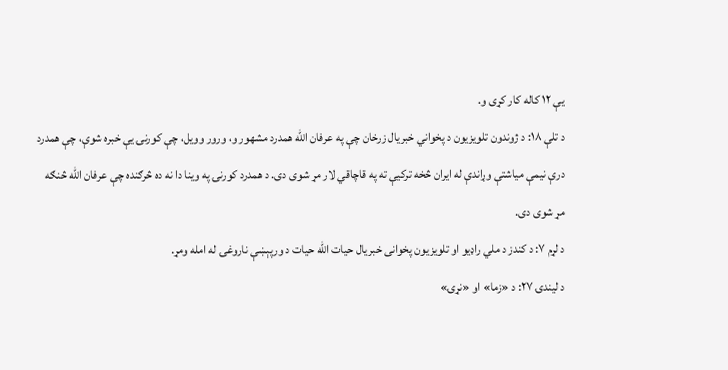یې ۱۲ کاله کار کړی و.
د تلې ۱۸: د ژوندون تلویزیون د پخواني خبریال زرخان چې په عرفان الله همدرد مشهور و، ورور وویل، چې کورنۍ يې خبره شوې، چې همدرد درې نيمې مياشتې وړاندې له ايران څخه ترکيې ته په قاچاقي لار مړ شوی دی. د همدرد کورنۍ په وینا دا نه ده څرګنده چې عرفان الله څنګه مړ شوی دی.
د لړم ۷: د کندز د ملي راډیو او تلویزیون پخوانی خبریال حیات الله حیات د ورپېښې ناروغۍ له امله ومړ.
د لیندۍ ۲۷: د «زما» او «نړۍ»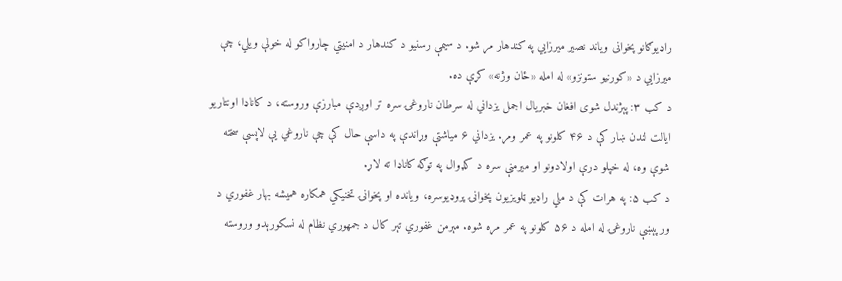راډيوګانو پخوانى ویاند نصير ميرزايي په کندهار مړ شو. د سیمې رسنيو د کندهار د امنيتي چارواکو له خولې ويلي، چې ميرزايي د «کورنیو ستونزو» له امله «ځان وژنه» کړې ده.
د کب ۳: پېژندل شوی افغان خبریال اجمل یزداني له سرطان ناروغۍ سره تر اوږدې مبارزې وروسته، د کاناډا اونتاریو ایالت لندن ښار کې د ۴۶ کلونو په عمر ومړ. یزداني ۶ میاشتې وړاندې په داسې حال کې چې ناروغي یې لاپسې سخته شوې وه، له خپلو درې اولادونو او میرمنې سره د کډوال په توګه کاناډا ته لاړ.
د کب ۵: په هرات کې د ملي راډیو ټلویزیون پخوانۍ پروډیوسره، ویانده او پخوانۍ تخنیکي همکاره همیشه بهار غفوري د ورپېښې ناروغۍ له امله د ۵۶ کلونو په عمر مړه شوه. مېرمن غفوري تېر کال د جمهوري نظام له نسکورېدو وروسته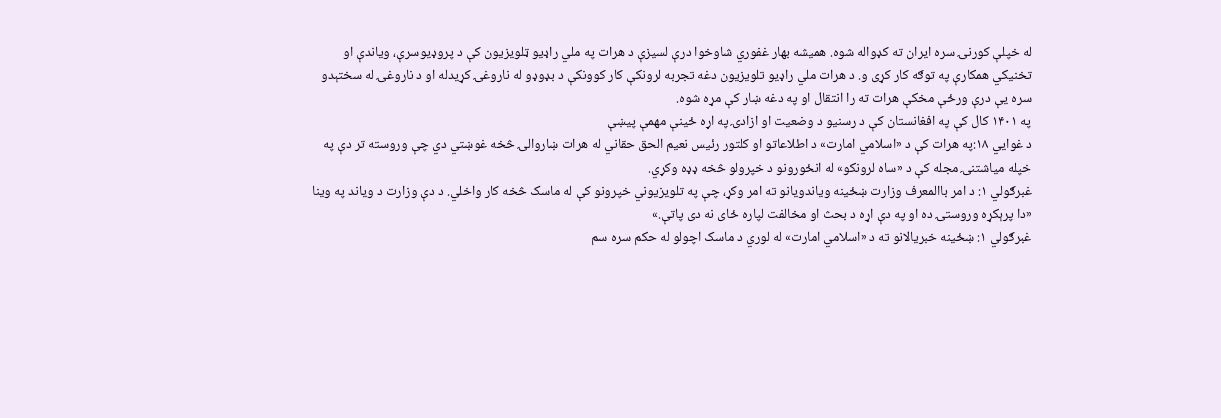له خپلې کورنۍ سره ایران ته کډواله شوه. همیشه بهار غفوري شاوخوا درې لسيزې د هرات په ملي راډيو ټلويزيون کې د پروډيوسرې، ویاندې او تخنیکي همکارې په توګه کار کړى و. د هرات ملي راډیو تلویزیون دغه تجربه لرونکې کار کوونکې د بډوډو له ناروغۍ کړیدله او د ناروغۍ له سختېدو سره یې درې ورځې مخکې هرات ته را انتقال او په دغه ښار کې مړه شوه.
په ۱۴۰۱ کال کې په افغانستان کې د رسنیو د وضعیت او ازادۍ په اړه ځینې مهمې پیښې
د غوایي ۱۸:په هرات کې د «اسلامي امارت» د اطلاعاتو او کلتور رئیس نعیم الحق حقاني له هرات ښاروالۍ څخه غوښتي دي چې وروسته تر دې په خپله میاشتنۍ مجله کې د «ساه لرونکو» له انځورونو د خپرولو څخه ډډه وکړي.
غبرګولي ۱: د امر باالمعرف وزارت ښځینه ویاندویانو ته امر وکړ، چې په تلویزیوني خپرونو کې له ماسک څخه کار واخلي. د دې وزارت د ویاند په وینا «دا پرېکړه وروستۍ ده او په دې اړه د بحث او مخالفت لپاره ځای نه دی پاتې.»
غبرګولي ۱: ښځینه خبریالانو ته د «اسلامي امارت» له لوري د ماسک اچولو له حکم سره سم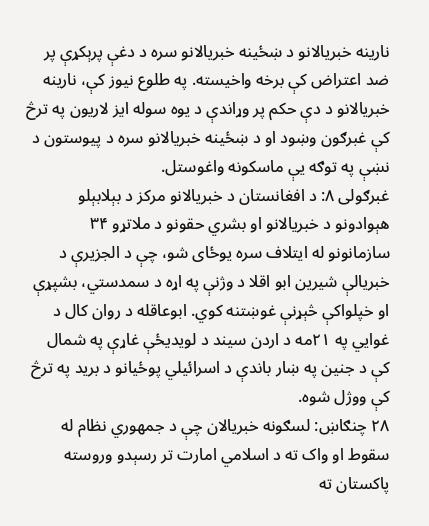نارینه خبریالانو د ښځینه خبریالانو سره د دغې پرېکړې پر ضد اعتراض کې برخه واخیسته. په طلوع نیوز کې، نارینه خبریالانو د دې حکم پر وړاندې د یوه سوله ایز لاریون په ترڅ کې غبرګون وښود او د ښځینه خبریالانو سره د پیوستون د نښې په توګه یې ماسکونه واغوستل.
غبرګولی ۸: د افغانستان د خبریالانو مرکز د بېلابېلو هېوادونو د خبریالانو او بشري حقونو د ملاتړو ۳۴ سازمانونو له ایتلاف سره یوځای شو، چې د الجزیرې د خبریالې شیرین ابو اقلا د وژنې په اړه د سمدستي، بشپړې او خپلواکې څېړنې غوښتنه کوي. ابوعاقله د روان کال د غوايي په ٢١مه د اردن سيند د لويديځې غاړې په شمال کې د جنين په ښار باندې د اسرائيلي پوځيانو د بريد په ترڅ کې ووژل شوه.
٢٨ چنګاښ: لسګونه خبریالان چې د جمهوري نظام له سقوط او واک ته د اسلامي امارت تر رسېدو وروسته پاکستان ته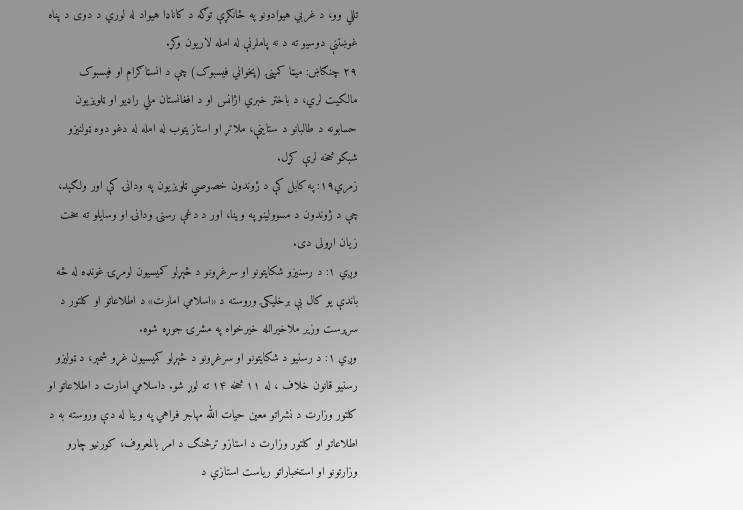تللي وو، د غربي هیوادونو په ځانګړې توګه د کاناډا هیواد له لوري د دوی د پناه غوښتنې دوسیو ته د نه پاملرنې له امله لاریون وکړ.
۲۹ چنګاښ: میټا کمپنۍ (پخواني فیسبوک) چې د انسټاګرام او فیسبوک مالکیت لري، د باختر خبري اژانس او د افغانستان ملي راډیو او ټلویزیون حسابونه د طالبانو د ستاینې، ملاتړ او استازیتوب له امله له دغو دوه ټولنیزو شبکو څخه لرې کړل.
زمري۱۹: په کابل کې د ژوندون خصوصي ټلویزیون په ودانۍ کې اور ولګېد، چې د ژوندون د مسوولینو په وینا، اور د دغې رسنۍ ودانۍ او وسایلو ته سخت زیان اړولی دی.
وږي ۱: د رسنیزو شکایتونو او سرغړونو د څېړلو کمیسیون لومړۍ غونډه له څه باندې یو کال بې برخلیکۍ وروسته د «اسلامي امارت» د اطلاعاتو او کلتور د سرپرست وزیر ملاخیرالله خیرخواه په مشرۍ جوړه شوه.
وږي ۱: د رسنیو د شکایتونو او سرغړونو د څېړلو کمیسیون غړو شمېر، د ټولیزو رسنیو قانون خلاف ، له ۱۱ څخه ۱۴ ته لوړ شو. داسلامي امارت د اطلاعاتو او کلتور وزارت د نشراتو معين حيات الله مهاجر فراهي په وينا له دې وروسته به د اطلاعاتو او کلتور وزارت د استازو ترڅنګ د امر بالمعروف، کورنیو چارو وزارتونو او استخباراتو ریاست استازي د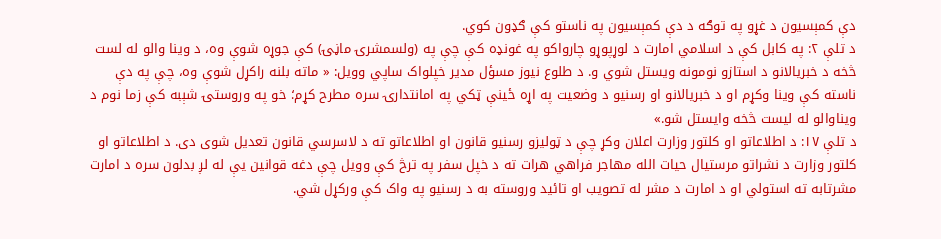دې کمېسیون د غړو په توګه د دې کمېسیون په ناستو کې ګډون کوي.
د تلې ۲: په کابل کې د اسلامي امارت د لوړپوړو چارواکو په غونډه کې چې په (ولسمشرۍ ماڼۍ) کې جوړه شوې وه، د وینا والو له لست څخه د خبریالانو د استازو نومونه ویستل شوي و. د طلوع نیوز مسؤل مدیر خپلواک ساپي وویل: « ماته بلنه راکړل شوې وه، چې په دې ناسته کې وینا وکړم او د خبریالانو او رسنیو د وضعیت په اړه ځینې ټکي په امانتدارۍ سره مطرح کړم؛ خو په وروستۍ شېبه کې زما نوم د ویناوالو له لیست څخه وایستل شو.»
د تلې ۱۷: د اطلاعاتو او کلتور وزارت اعلان وکړ چې د ټولیزو رسنیو قانون او اطلاعاتو ته د لاسرسي قانون تعدیل شوی دی. د اطلاعاتو او کلتور وزارت د نشراتو مرستیال حیات الله مهاجر فراهي هرات ته د خپل سفر په ترڅ کې وويل چې دغه قوانين يې له لږ بدلون سره د امارت مشرتابه ته استولي او د امارت د مشر له تصویب او تائید وروسته به د رسنیو په واک کې ورکړل شي.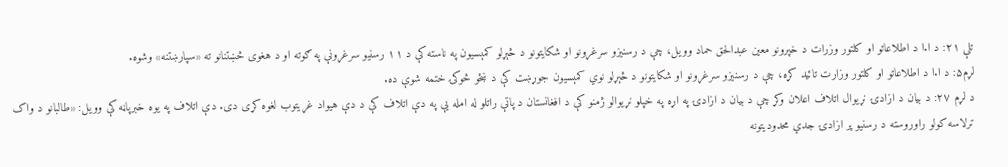تلې ۲۱: د ا.ا د اطلاعاتو او کلتور وزرات د خپرونو معین عبدالحق حماد وویل، چې د رسنیزو سرغړونو او شکایتونو د څېړلو کمېسیون په ناسته کې د ۱۱ رسنیو سرغړونې په ګوته او د هغوی څښتنانو ته «سپارښتنه» وشوه.
لړم۵: د ا.ا د اطلاعاتو او کلتور وزارت تائید کړه، چې د رسنیزو سرغړونو او شکایتونو د څېړلو نوي کمېسیون جوړښت کې د ښځو څوکۍ ختمه شوې ده.
د لړم ۲۷: د بیان د ازادۍ نړیوال اتلاف اعلان وکړ چې د بیان د ازادۍ په اړه په خپلو نړیوالو ژمنو کې د افغانستان د پاتې راتلو له امله یې په دې اتلاف کې د دې هیواد غړیتوب لغوه کړی دی. دې اتلاف په یوه خبرپاڼه کې وویل: «طالبانو د واک ترلاسه کولو راوروسته د رسنیو پر ازادۍ جدي محدودیتونه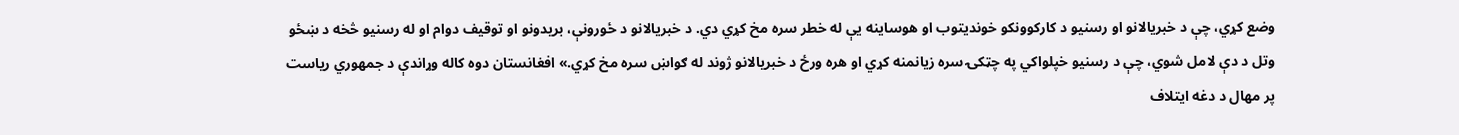وضع کړي، چې د خبریالانو او رسنیو د کارکوونکو خوندیتوب او هوساینه یې له خطر سره مخ کړي دي. د خبریالانو د ځورونې، بریدونو او توقیف دوام او له رسنیو څخه د ښځو وتل د دې لامل شوي، چې د رسنیو خپلواکي په چټکۍ سره زیانمنه کړي او هره ورځ د خبریالانو ژوند له ګواښ سره مخ کړي.» افغانستان دوه کاله وړاندې د جمهوري ریاست پر مهال د دغه ایتلاف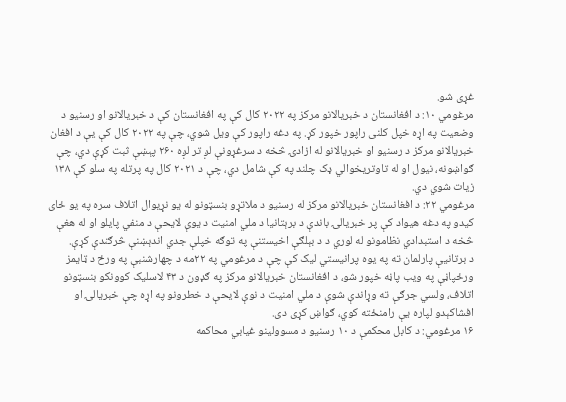غړی شو.
مرغومي ۱۰: د افغانستان د خبریالانو مرکز په ۲۰۲۲ کال کې په افغانستان کې د خبریالانو او رسنیو د وضعیت په اړه خپل کلنی راپور خپور کړ. په دغه راپور کې ویل شوي، چې په ۲۰۲۲ کال کې یې د افغان خبریالانو مرکز د رسنیو او خبریالانو له ازادۍ څخه د سرغړونې لږ تر لږه ۲۶۰ پېښې ثبت کړې دي، چې ګواښونه، نیول او له تاوتریخوالي ډک چلند په کې شامل دي، چې د ۲۰۲۱ کال په پرتله په سلو کې ۱۳۸ زیات شوي دي.
مرغومي ۲۲: د افغانستان خبریالانو مرکز له رسنیو د ملاتړو بنسټونو له یو نړیوال اتلاف سره په یو ځای کیدو په دغه هیواد کې پر خبریالۍ باندې د برېتانیا د ملي امنیت د یوې لایحې د منفي پایلو او له هغې څخه د استبدادي نظامونو له لوري د د بېلګې اخیستنې په توګه خپلې جدي اندېښنې څرګندې کړې.
د برتانیې پارلمان ته په یوه پرانیستي لیک کې چې د مرغومي په ۲۲مه د چهارشنبې په ورځ د ټایمز ورځپاڼې په ویب پاڼه خپور شو، د افغانستان خبریالانو مرکز په ګډون د ۴۳ لاسليک کوونکو بنسټونو اتلاف، ولسي جرګې ته وړاندې شوې د ملي امنیت د نوې لایحې د خطرونو په اړه چې خبریالۍ او افشاکېدو لپاره یې رامنځته کوي، ګواښ کړی دی.
۱۶ مرغومي: د کابل محکمې د ۱۰ رسنیو د مسوولینو غیابي محاکمه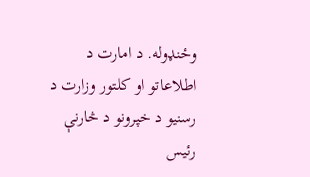وځنډوله. د امارت د اطلاعاتو او کلتور وزارت د رسنیو د خپرونو د څارنې رئیس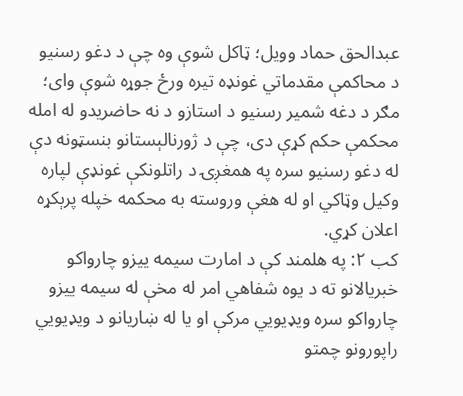عبدالحق حماد وویل؛ ټاکل شوې وه چې د دغو رسنیو د محاکمې مقدماتي غونډه تیره ورځ جوړه شوې وای؛ مګر د دغه شمیر رسنیو د استازو د نه حاضریدو له امله محکمې حکم کړې دی، چې د ژورنالېستانو بنسټونه دې له دغو رسنیو سره په همغږۍ د راتلونکې غونډې لپاره وکیل وټاکي او له هغې وروسته به محکمه خپله پرېکړه اعلان کړي.
کب ۲: په هلمند کې د امارت سیمه ییزو چارواکو خبریالانو ته د یوه شفاهي امر له مخې له سیمه ییزو چارواکو سره ویډیویي مرکې او یا له ښاریانو د ویډیویي راپورونو چمتو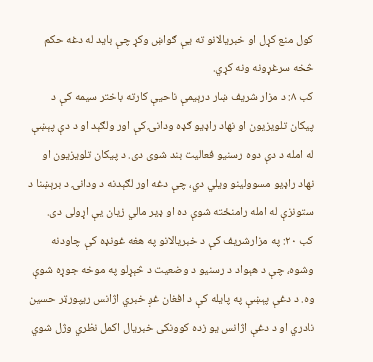کول منع کړل او خبریالانو ته یې ګواښ وکړ چې باید له دغه حکم څخه سرغړونه ونه کړي.
کب ۸: د مزار شریف ښار درېیمې ناحیې کارته باختر سیمه کې د پیکان تلویزیون او نهاد راډیو ګډه ودانۍ کې اور ولګېد او د دې پېښې له امله د دې دوه رسنیو فعالیت بند شوی دی. د پیکان تلویزیون او نهاد راډیو مسوولینو ویلي دي، چې دغه اور لګېدنه د ودانۍ د برېښنا د ستونزې له امله رامنځته شوې ده او ډیر مالي زیان یې اړولی دی.
کب ۲۰: په مزارشریف کې د خبریالانو په هغه غونډه کې چاودنه وشوه، چې د هېواد د رسنیو د وضعیت د څېړلو په موخه جوړه شوې وه. د دغې پېښې په پایله کې د افغان غږ خبري اژانس ریپورټر حسین نادري او د دغې اژانس یو زده کوونکی خبریال اکمل نظري وژل شوي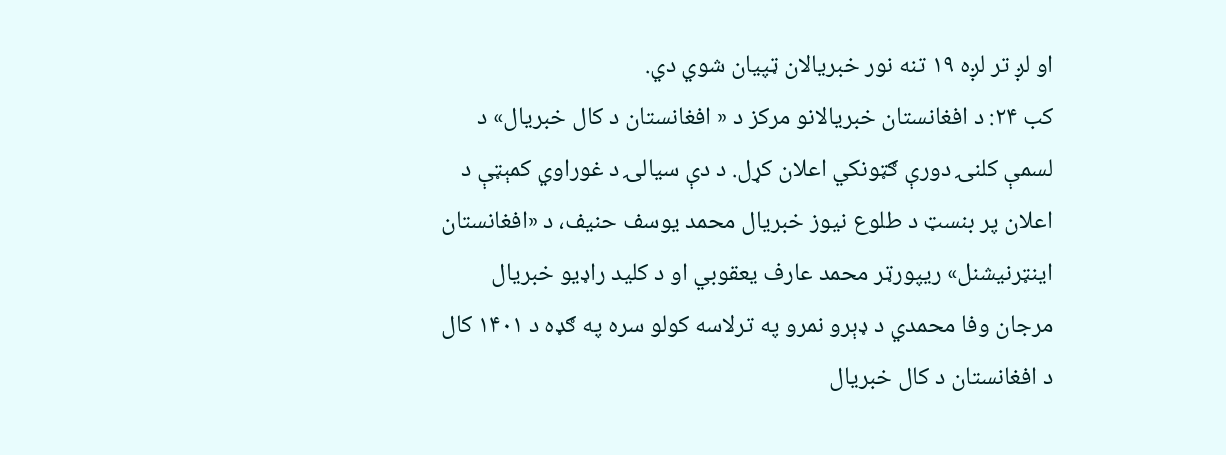او لږ تر لږه ۱۹ تنه نور خبریالان ټپیان شوي دي.
کب ۲۴: د افغانستان خبریالانو مرکز د « افغانستان د کال خبریال» د لسمې کلنۍ دورې ګټونکي اعلان کړل. د دې سیالۍ د غوراوي کمېټې د اعلان پر بنسټ د طلوع نیوز خبریال محمد یوسف حنیف، د «افغانستان اینټرنيشنل» ریپورټر محمد عارف یعقوبي او د کلید راډیو خبریال مرجان وفا محمدي د ډېرو نمرو په ترلاسه کولو سره په ګډه د ۱۴۰۱ کال د افغانستان د کال خبریال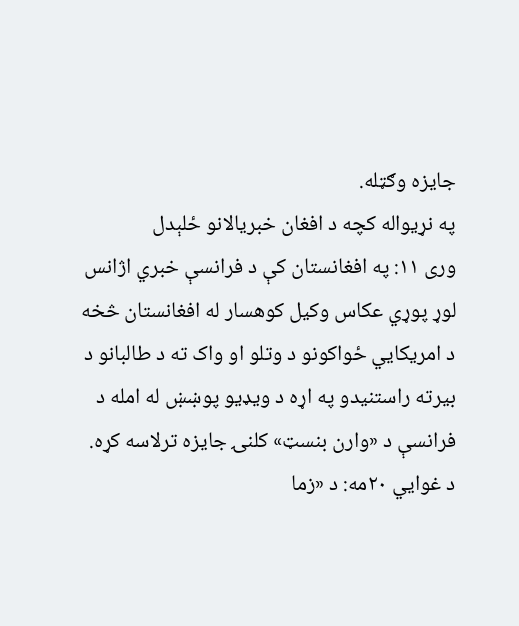جایزه وګټله.
په نړیواله کچه د افغان خبریالانو ځلېدل
وری ۱۱: په افغانستان کې د فرانسې خبري اژانس لوړ پوړي عکاس وکیل کوهسار له افغانستان څخه د امریکایي ځواکونو د وتلو او واک ته د طالبانو د بیرته راستنیدو په اړه د ویډیو پوښښ له امله د فرانسې د «وارن بنسټ» کلنۍ جایزه ترلاسه کړه.
د غوایي ۲۰مه: د «زما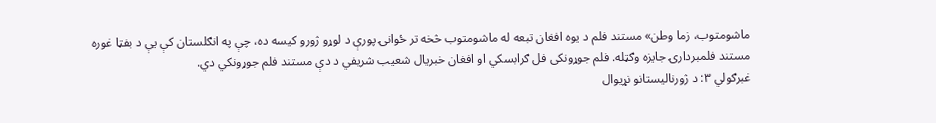ماشومتوب، زما وطن» مستند فلم د یوه افغان تبعه له ماشومتوب څخه تر ځوانۍ پورې د لوړو ژورو کیسه ده، چې په انګلستان کې یې د بفټا غوره مستند فلمبردارۍ جایزه وګټله. فلم جوړونکی فل ګرابسکي او افغان خبریال شعیب شریفي د دې مستند فلم جوړونکي دي.
غبرګولي ۳: د ژورنالیستانو نړیوال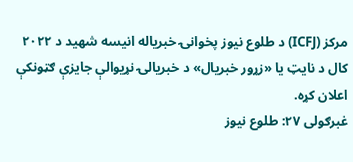مرکز (ICFJ) د طلوع نیوز پخوانۍ خبریاله انیسه شهید د ۲۰۲۲ کال د نایټ یا «زړور خبریال» د خبریالۍ نړیوالې جایزې ګټونکې اعلان کړه.
غبرګولی ۲۷: طلوع نیوز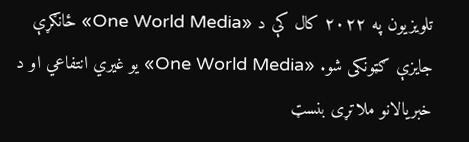تلویزیون په ۲۰۲۲ کال کې د «One World Media» ځانګړې جایزې ګټونکی شو. «One World Media» یو غیري انتفاعي او د خبریالانو ملاتړی بنسټ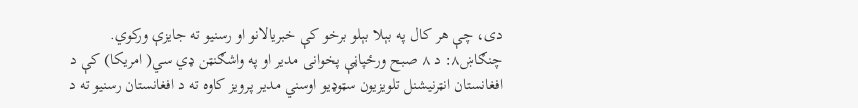دی، چې هر کال په بېلا بېلو برخو کې خبریالانو او رسنیو ته جایزې ورکوي.
چنګاښ۸: د ۸ صبح ورځپاڼې پخوانی مدیر او په واشګنټن ډي سي( امریکا) کې د افغانستان انټرنیشنل تلویزیون سټوډیو اوسني مدیر پرویز کاوه ته د افغانستان رسنیو ته د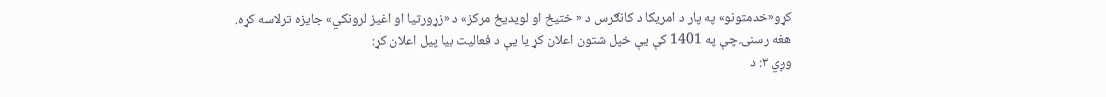کړو«خدمتونو» په پار د امریکا د کانګرس د « ختیځ او لویدیځ مرکز» د «زړورتیا او اغیز لرونکي» جایزه ترلاسه کړه.
هغه رسنۍ چې په 1401 کې یې خپل شتون اعلان کړ یا یې د فعالیت بیا پیل اعلان کړ:
وږي ۳: د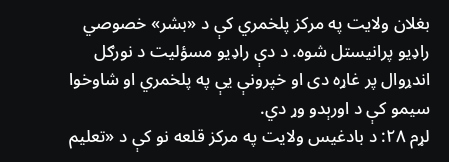بغلان ولایت په مرکز پلخمري کې د «بشر» خصوصي راډیو پرانیستل شوه. د دې راډيو مسؤليت د نورګل اندړوال پر غاړه دى او خپرونې يې په پلخمري او شاوخوا سيمو کې د اورېدو وړ دي.
لړم ۲۸: د بادغیس ولایت په مرکز قلعه نو کې د «تعلیم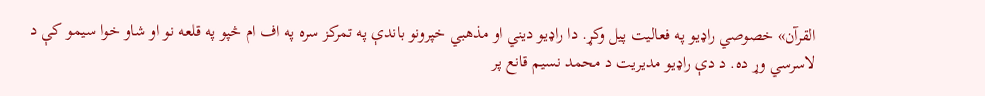القرآن» خصوصي راډیو په فعالیت پیل وکړ. دا راډیو دیني او مذهبي خپرونو باندې په تمرکز سره په اف ام څپو په قلعه نو او شاو خوا سیمو کې د لاسرسي وړ ده. د دې راډیو مدیریت د محمد نسیم قانع پر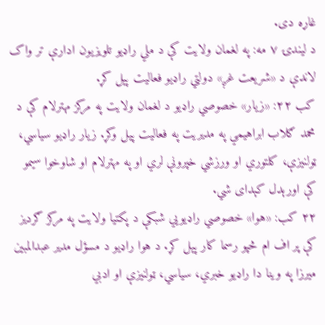غاړه دی.
د لیندۍ ۷ مه: په لغمان ولایت کې د ملي راډیو تلویزیون ادارې تر واک لاندې د «شریعت غږ» دولتي راډیو فعالیت پېل کړ.
کب ۲۲: «زیار» خصوصي راډیو د لغمان ولایت په مرکز مهترلام کې د محمد ګلاب ابراهیمي په مدیریت په فعالیت پیل وکړ. زیار راډیو سیاسي، ټولنیزې، کلتوري او ورزشي خپرونې لري او په مهترلام او شاوخوا سیمو کې اورېدل کېدای شي.
۲۲ کب: «هوا» خصوصي راډیویي شبکې د پکتیا ولایت په مرکز ګردیز کې پر اف ام څپو رسما کار پېل کړ. د هوا راډیو د مسؤل مدیر عبدالمبین میرزا په وینا دا راډیو خبري، سیاسي، ټولنیزې او ادبي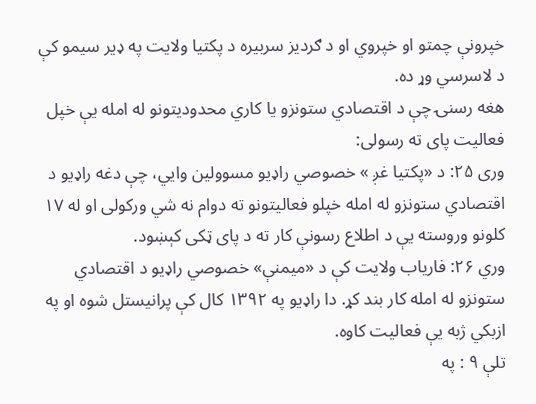خپرونې چمتو او خپروي او د ګردیز سربیره د پکتیا ولایت په ډیر سیمو کې د لاسرسي وړ ده.
هغه رسنۍ چې د اقتصادي ستونزو یا کاري محدودیتونو له امله یې خپل فعالیت پای ته رسولی:
وری ۲۵: د «پکتيا غږ » خصوصي راډيو مسوولين وايي، چې دغه راډيو د اقتصادي ستونزو له امله خپلو فعاليتونو ته دوام نه شي ورکولی او له ۱۷ کلونو وروسته یې د اطلاع رسونې کار ته د پای ټکی کېښود.
وري ۲۶: فاریاب ولایت کې د «میمنې» خصوصي راډیو د اقتصادي ستونزو له امله کار بند کړ. دا راډیو په ۱۳۹۲ کال کې پرانیستل شوه او په ازبکي ژبه یې فعالیت کاوه.
تلې ۹ : په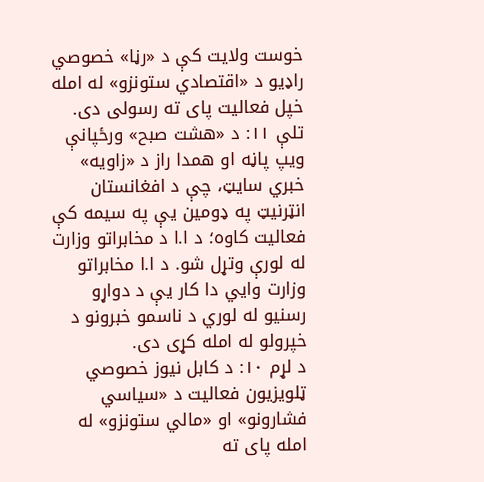خوست ولایت کې د «رڼا» خصوصي راډیو د «اقتصادي ستونزو» له امله خپل فعالیت پای ته رسولی دی.
تلې ۱۱: د «هشت صبح» ورځپانې ویپ پاڼه او همدا راز د «زاویه» خبري سایټ، چې د افغانستان انټرنیټ په ډومین یې په سیمه کې فعالیت کاوه؛ د ا.ا د مخابراتو وزارت له لورې وتړل شو. د ا.ا مخابراتو وزارت وایي دا کار یې د دواړو رسنیو له لوري د ناسمو خبرونو د خپرولو له امله کړی دی.
د لړم ۱۰: د کابل نیوز خصوصي ټلویزیون فعالیت د «سیاسي فشارونو» او «مالي ستونزو» له امله پای ته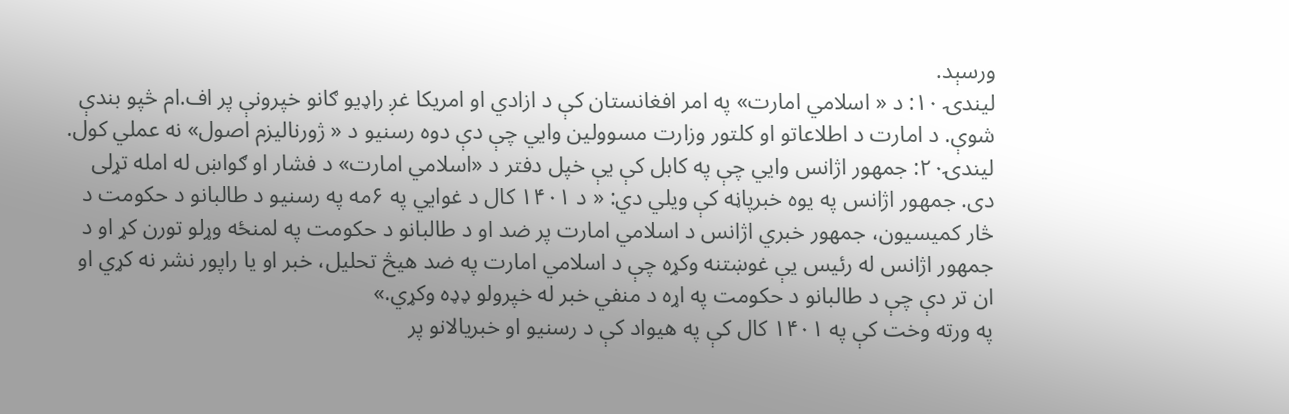ورسېد.
لیندۍ ۱۰: د « اسلامي امارت» په امر افغانستان کې د ازادي او امریکا غږ راډیو ګانو خپرونې پر اف.ام څپو بندې شوې. د امارت د اطلاعاتو او کلتور وزارت مسوولین وایي چې دې دوه رسنیو د « ژورنالیزم اصول» نه عملي کول.
لیندۍ۲۰: جمهور اژانس وایي چې په کابل کې یې خپل دفتر د «اسلامي امارت» د فشار او ګواښ له امله تړلی دی. جمهور اژانس په یوه خبرپاڼه کې ویلي دي: « د ۱۴۰۱ کال د غوايي په ۶مه په رسنیو د طالبانو د حکومت د څار کمیسیون، جمهور خبري اژانس د اسلامي امارت پر ضد او د طالبانو د حکومت په لمنځه وړلو تورن کړ او د جمهور اژانس له رئیس یې غوښتنه وکړه چې د اسلامي امارت په ضد هیڅ تحلیل، خبر او یا راپور نشر نه کړي او ان تر دې چې د طالبانو د حکومت په اړه د منفي خبر له خپرولو ډډه وکړي.»
په ورته وخت کې په ۱۴۰۱ کال کې په هیواد کې د رسنیو او خبریالانو پر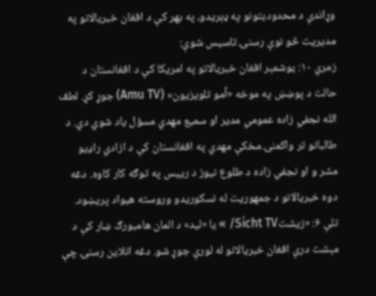وړاندې د محدودیتونو په ډېریدو، په بهر کې د افغان خبریالانو په مدیریت څو نوې رسنۍ تاسیس شوې:
زمري ۱۰: یوشمېر افغان خبریالانو په امریکا کې د افغانستان د حالت د پوښښ په موخه «آمو تلویزیون» (Amu TV) جوړ کړ. لطف الله نجفي زاده عمومي مدیر او سمیع مهدي مسؤل یاد شوي دي. د طالبانو تر واکمنۍ مخکې مهدي په افغانستان کې د ازادي راډیو مشر و او نجفي زاده د طلوع نیوز د رییس په توګه کار کاوه. دغه دوه خبریالانو د جمهوریت له نسکوریدو وروسته هیواد پریښود.
تلې ۶: «زیشتSicht TV/ » یا «لید» د المان هامبورګ ښار کې د مېشت درې افغان خبریالانو له لورې جوړ شو. دغه انلاين رسنۍ چې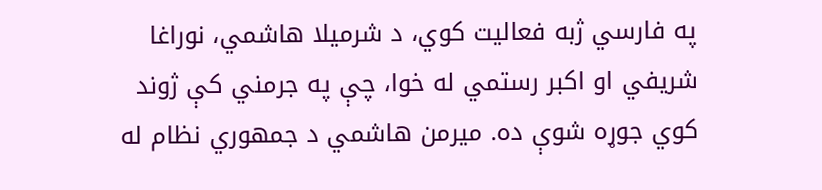په فارسي ژبه فعاليت کوي، د شرميلا هاشمي، نوراغا شريفي او اکبر رستمي له خوا، چې په جرمني کې ژوند کوي جوړه شوې ده. میرمن هاشمي د جمهوري نظام له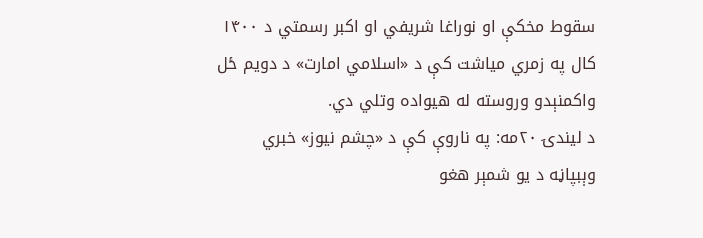سقوط مخکې او نوراغا شریفي او اکبر رسمتي د ۱۴۰۰ کال په زمري میاشت کې د «اسلامي امارت» د دویم ځل واکمنېدو وروسته له هیواده وتلي دي.
د لیندۍ ۲۰مه: په ناروې کې د «چشم نیوز» خبري وېبپاڼه د یو شمېر هغو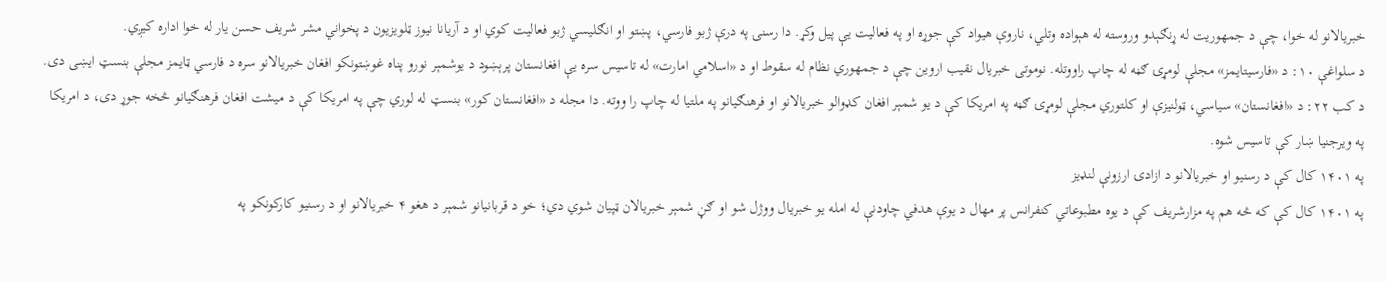خبریالانو له خوا، چې د جمهوریت له ړنګېدو وروسته له هېواده وتلي، ناروې هیواد کې جوړه او په فعالیت یې پیل وکړ. دا رسنۍ په درې ژبو فارسي، پښتو او انګلیسي ژبو فعالیت کوي او د آریانا نیوز ټلویزیون د پخواني مشر شریف حسن یار له خوا اداره کیږي.
د سلواغې ۱۰: د «فارسیتایمز» مجلې لومړۍ ګڼه له چاپ راووتله. نوموتی خبریال نقیب اروین چې د جمهوري نظام له سقوط او د «اسلامي امارت» له تاسیس سره یې افغانستان پرېښود د یوشمېر نورو پناه غوښتونکو افغان خبریالانو سره د فارسي ټایمز مجلې بنسټ ایښی دی.
د کب ۲۲: د «افغانستان» سیاسي، ټولنیزې او کلتوري مجلې لومړۍ ګڼه په امریکا کې د یو شمېر افغان کډوالو خبریالانو او فرهنګیانو په ملتیا له چاپ را ووته. دا مجله د «افغانستان کور» بنسټ له لوري چې په امریکا کې د میشت افغان فرهنګیانو څخه جوړ دی، د امریکا په ویرجنیا ښار کې تاسیس شوه.
په ۱۴۰۱ کال کې د رسنیو او خبریالانو د ازادۍ ارزونې لنډیز
په ۱۴۰۱ کال کې که څه هم په مزارشریف کې د یوه مطبوعاتي کنفرانس پر مهال د یوې هدفي چاودنې له امله یو خبریال ووژل شو او ګڼ شمېر خبریالان ټپیان شوي دي؛ خو د قربانیانو شمېر د هغو ۴ خبریالانو او د رسنیو کارکونکو په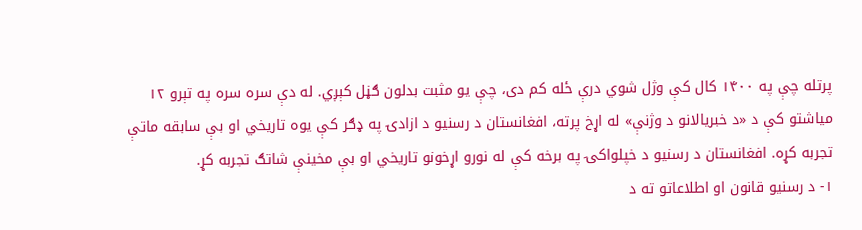پرتله چې په ۱۴۰۰ کال کې وژل شوي درې ځله کم دی، چې یو مثبت بدلون ګڼل کېږي. له دې سره سره په تېرو ۱۲ میاشتو کې د «د خبریالانو د وژنې» له اړخ پرته، افغانستان د رسنیو د ازادۍ په ډګر کې یوه تاریخي او بې سابقه ماتې تجربه کړه. افغانستان د رسنیو د خپلواکۍ په برخه کې له نورو اړخونو تاریخي او بې مخینې شاتګ تجربه کړ.
۱- د رسنیو قانون او اطلاعاتو ته د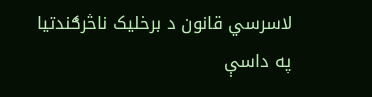لاسرسي قانون د برخلیک ناڅرګندتیا
په داسې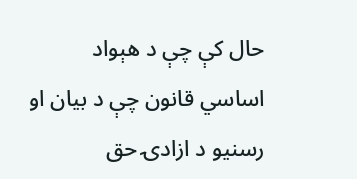حال کې چې د هېواد اساسي قانون چې د بیان او رسنیو د ازادۍ حق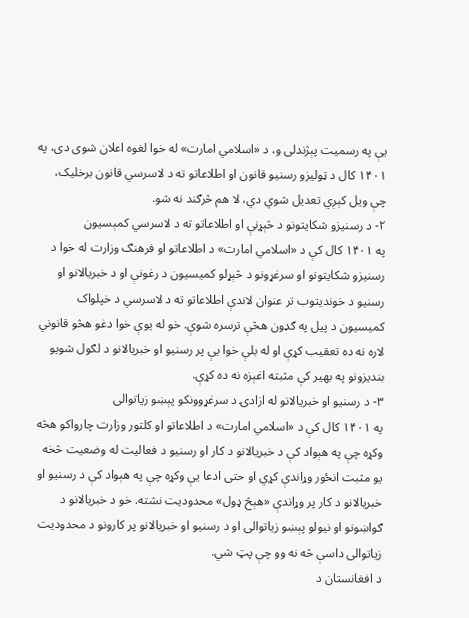یې په رسمیت پېژندلی و، د «اسلامي امارت» له خوا لغوه اعلان شوی دی، په ۱۴۰۱ کال د ټولیزو رسنیو قانون او اطلاعاتو ته د لاسرسي قانون برخلیک، چې ویل کېږي تعدیل شوي دي، لا هم څرګند نه شو.
۲- د رسنیزو شکایتونو د څېړنې او اطلاعاتو ته د لاسرسي کمېسیون
په ۱۴۰۱ کال کې د «اسلامي امارت» د اطلاعاتو او فرهنګ وزارت له خوا د رسنیزو شکایتونو او سرغړونو د څېړلو کمیسیون د رغونې او د خبریالانو او رسنیو د خوندیتوب تر عنوان لاندې اطلاعاتو ته د لاسرسي د خپلواک کمیسیون د پیل په ګډون هڅې ترسره شوې. خو له يوې خوا دغو هڅو قانوني لاره نه ده تعقيب کړې او له بلې خوا يې پر رسنيو او خبريالانو د لګول شويو بنديزونو په بهير کې مثبته اغېزه نه ده کړې.
۳- د رسنیو او خبریالانو له ازادۍ د سرغړوونکو پېښو زیاتوالی
په ۱۴۰۱ کال کې د «اسلامي امارت» د اطلاعاتو او کلتور وزارت چارواکو هڅه وکړه چې په هېواد کې د خبریالانو د کار او رسنیو د فعالیت له وضعیت څخه یو مثبت انځور وړاندې کړي او حتی ادعا یې وکړه چې په هېواد کې د رسنیو او خبریالانو د کار پر وړاندې «هېڅ ډول» محدودیت نشته. خو د خبریالانو د ګواښونو او نیولو پېښو زیاتوالی او د رسنیو او خبریالانو پر کارونو د محدودیت زیاتوالی داسې څه نه وو چې پټ شي.
د افغانستان د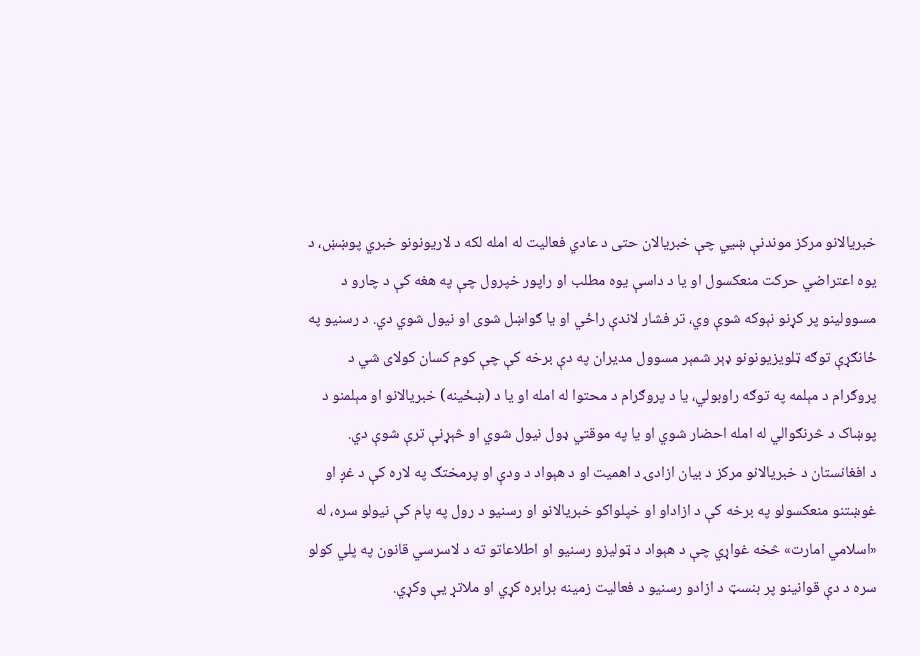خبریالانو مرکز موندنې ښيي چې خبریالان حتی د عادي فعالیت له امله لکه د لاریونونو خبري پوښښ، د یوه اعتراضي حرکت منعکسول او یا د داسې یوه مطلب او راپور خپرول چې په هغه کې د چارو د مسوولینو پر کړنو نېوکه شوې وي، تر فشار لاندې راځي او یا ګواښل شوی او نیول شوي دي. د رسنیو په ځانګړې توګه ټلویزیونونو ډېر شمېر مسوول مدیران په دې برخه کې چې کوم کسان کولای شي د پروګرام د مېلمه په توګه راوبولي، یا د پروګرام د محتوا له امله او یا د (ښځينه) خبریالانو او مېلمنو د پوښاک د څرنګوالي له امله احضار شوي او یا په موقتي ډول نیول شوي او څېړنې ترې شوې دي.
د افغانستان د خبریالانو مرکز د بیان ازادۍ د اهمیت او د هېواد د ودې او پرمختګ په لاره کې د غږ او غوښتنو منعکسولو په برخه کې د ازاداو او خپلواکو خبریالانو او رسنیو د رول په پام کې نیولو سره، له «اسلامي امارت» څخه غواړي چې د هېواد د ټولیزو رسنیو او اطلاعاتو ته د لاسرسي قانون په پلي کولو سره د دې قوانینو پر بنسټ د ازادو رسنیو د فعالیت زمینه برابره کړي او ملاتړ یې وکړي.